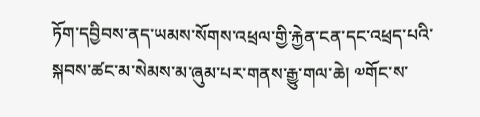ཏོག་དབྱིབས་ནད་ཡམས་སོགས་འཕྲལ་གྱི་རྐྱེན་ངན་དང་འཕྲད་པའི་སྐབས་ཚང་མ་སེམས་མ་ཞུམ་པར་གནས་རྒྱུ་གལ་ཆེ། ༧གོང་ས་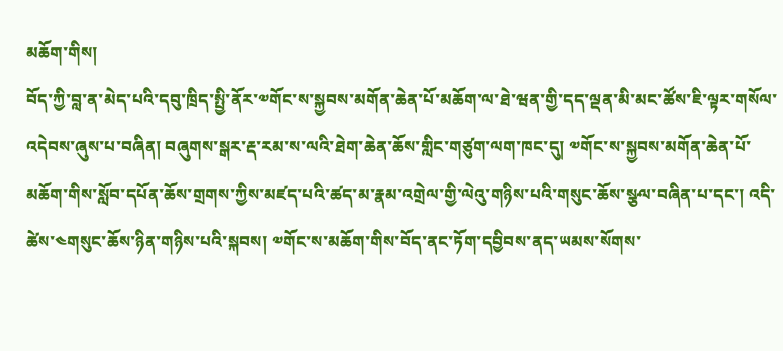མཆོག་གིས།
བོད་ཀྱི་བླ་ན་མེད་པའི་དབུ་ཁྲིད་སྤྱི་ནོར་༧གོང་ས་སྐྱབས་མགོན་ཆེན་པོ་མཆོག་ལ་ཐེ་ཝན་གྱི་དད་ལྡན་མི་མང་ཚོས་ཇི་ལྟར་གསོལ་འདེབས་ཞུས་པ་བཞིན། བཞུགས་སྒར་རྡ་རམ་ས་ལའི་ཐེག་ཆེན་ཆོས་གླིང་གཙུག་ལག་ཁང་དུ། ༧གོང་ས་སྐྱབས་མགོན་ཆེན་པོ་མཆོག་གིས་སློབ་དཔོན་ཆོས་གྲགས་ཀྱིས་མཛད་པའི་ཚད་མ་རྣམ་འགྲེལ་གྱི་ལེའུ་གཉིས་པའི་གསུང་ཆོས་སྩལ་བཞིན་པ་དང་། འདི་ཚེས་༤གསུང་ཆོས་ཉིན་གཉིས་པའི་སྐབས། ༧གོང་ས་མཆོག་གིས་བོད་ནང་ཏོག་དབྱིབས་ནད་ཡམས་སོགས་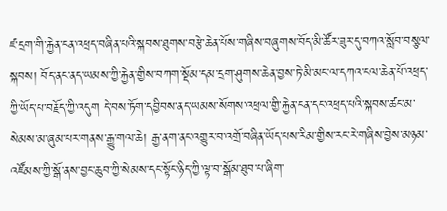ཛ་དྲག་གི་རྐྱེན་ངན་འཕྲད་བཞིན་པའི་སྐབས་ཐུགས་བརྩེ་ཆེན་པོས་གཞིས་བཞུགས་བོད་མི་ཚོར་ཟུར་དུ་བཀའ་སློབ་བསྩལ་སྐབས། བོད་ནང་ནད་ཡམས་ཀྱི་རྐྱེན་གྱིས་བཀག་སྡོམ་དམ་དྲག་ཤུགས་ཆེན་བྱས་ཏེ་མི་མང་ལ་དཀའ་ངལ་ཆེན་པོ་འཕྲད་ཀྱི་ཡོད་པ་བརྗོད་ཀྱི་འདུག དེ་བས་ཏོག་དབྱིབས་ནད་ཡམས་སོགས་འཕྲལ་གྱི་རྐྱེན་ངན་དང་འཕྲད་པའི་སྐབས་ཚང་མ་སེམས་མ་ཞུམ་པར་གནས་རྒྱུ་གལ་ཆེ། རྒྱ་ནག་ནང་འགྱུར་བ་འགྲོ་བཞིན་ཡོད་པས་རིམ་གྱིས་རང་རེ་གཞིས་བྱེས་མཉམ་འཛོམས་ཀྱི་སྒོ་ནས་བྱང་ཆུབ་ཀྱི་སེམས་དང་སྟོང་ཉིད་ཀྱི་ལྟ་བ་སྒོམ་ཐུབ་པ་ཞིག་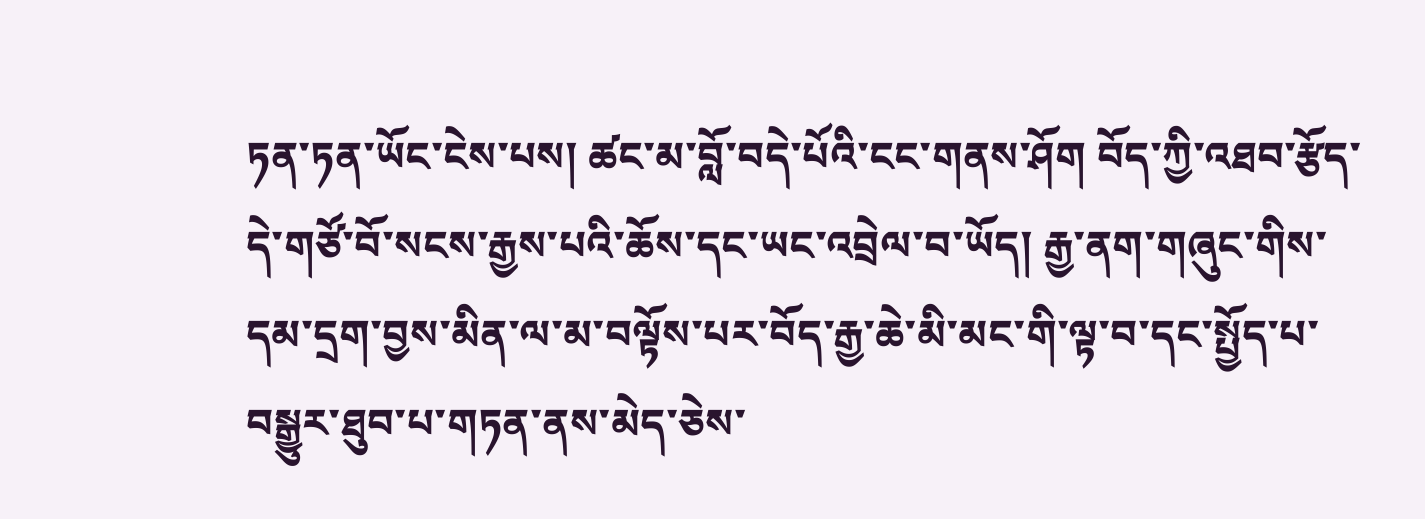ཏན་ཏན་ཡོང་ངེས་པས། ཚང་མ་བློ་བདེ་པོའི་ངང་གནས་ཤོག བོད་ཀྱི་འཐབ་རྩོད་དེ་གཙོ་བོ་སངས་རྒྱས་པའི་ཆོས་དང་ཡང་འབྲེལ་བ་ཡོད། རྒྱ་ནག་གཞུང་གིས་དམ་དྲག་བྱས་མིན་ལ་མ་བལྟོས་པར་བོད་རྒྱ་ཆེ་མི་མང་གི་ལྟ་བ་དང་སྤྱོད་པ་བསྒྱུར་ཐུབ་པ་གཏན་ནས་མེད་ཅེས་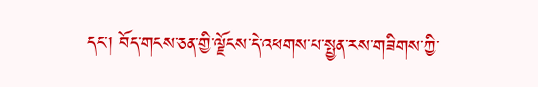དང་། བོད་གངས་ཅན་གྱི་ལྗོངས་དེ་འཕགས་པ་སྤྱན་རས་གཟིགས་ཀྱི་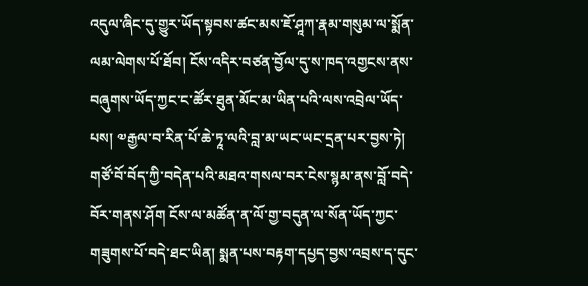འདུལ་ཞིང་དུ་གྱུར་ཡོད་སྟབས་ཚང་མས་ཇོ་ཤཱཀ་རྣམ་གསུམ་ལ་སྨོན་ལམ་ལེགས་པོ་ཐོབ། ངོས་འདིར་བཙན་བྱོལ་དུ་ས་ཁད་འགྱངས་ནས་བཞུགས་ཡོད་ཀྱང་ང་ཚོར་ཐུན་མོང་མ་ཡིན་པའི་ལས་འབྲེལ་ཡོད་པས། ༧རྒྱལ་བ་རིན་པོ་ཆེ་ཏཱ་ལའི་བླ་མ་ཡང་ཡང་དྲན་པར་བྱས་ཏེ། གཙོ་བོ་བོད་ཀྱི་བདེན་པའི་མཐའ་གསལ་བར་ངེས་སྙམ་ནས་བློ་བདེ་བོར་གནས་ཤོག ངོས་ལ་མཚོན་ན་ལོ་གྱ་བདུན་ལ་སོན་ཡོད་ཀྱང་གཟུགས་པོ་བདེ་ཐང་ཡིན། སྨན་པས་བརྟག་དཔྱད་བྱས་འབྲས་ད་དུང་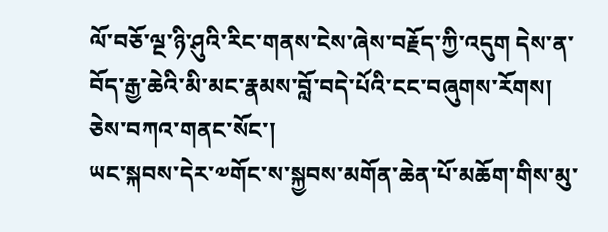ལོ་བཅོ་ལྔ་ཉི་ཤུའི་རིང་གནས་ངེས་ཞེས་བརྗོད་ཀྱི་འདུག དེས་ན་བོད་རྒྱ་ཆེའི་མི་མང་རྣམས་བློ་བདེ་པོའི་ངང་བཞུགས་རོགས། ཅེས་བཀའ་གནང་སོང་།
ཡང་སྐབས་དེར་༧གོང་ས་སྐྱབས་མགོན་ཆེན་པོ་མཆོག་གིས་མུ་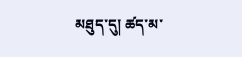མཐུད་དུ། ཚད་མ་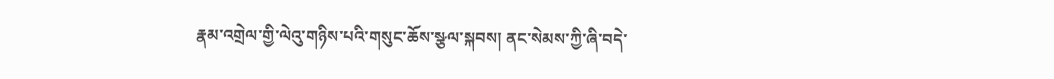རྣམ་འགྲེལ་གྱི་ལེའུ་གཉིས་པའི་གསུང་ཆོས་སྩལ་སྐབས། ནང་སེམས་ཀྱི་ཞི་བདེ་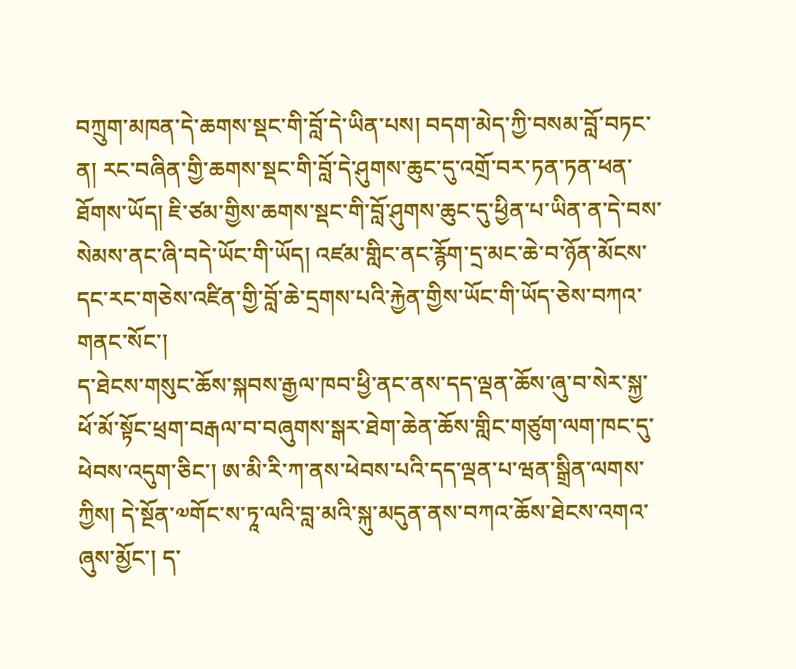བཀྲུག་མཁན་དེ་ཆགས་སྡང་གི་བློ་དེ་ཡིན་པས། བདག་མེད་ཀྱི་བསམ་བློ་བཏང་ན། རང་བཞིན་གྱི་ཆགས་སྡང་གི་བློ་དེ་ཤུགས་ཆུང་དུ་འགྲོ་བར་ཏན་ཏན་ཕན་ཐོགས་ཡོད། ཇི་ཙམ་གྱིས་ཆགས་སྡང་གི་བློ་ཤུགས་ཆུང་དུ་ཕྱིན་པ་ཡིན་ན་དེ་བས་སེམས་ནང་ཞི་བདེ་ཡོང་གི་ཡོད། འཛམ་གླིང་ནང་རྙོག་དྲ་མང་ཆེ་བ་ཉོན་མོངས་དང་རང་གཅེས་འཛིན་གྱི་བློ་ཆེ་དྲགས་པའི་རྐྱེན་གྱིས་ཡོང་གི་ཡོད་ཅེས་བཀའ་གནང་སོང་།
ད་ཐེངས་གསུང་ཆོས་སྐབས་རྒྱལ་ཁབ་ཕྱི་ནང་ནས་དད་ལྡན་ཆོས་ཞུ་བ་སེར་སྐྱ་ཕོ་མོ་སྟོང་ཕྲག་བརྒལ་བ་བཞུགས་སྒར་ཐེག་ཆེན་ཆོས་གླིང་གཙུག་ལག་ཁང་དུ་ཕེབས་འདུག་ཅིང་། ཨ་མི་རི་ཀ་ནས་ཕེབས་པའི་དད་ལྡན་པ་ཝན་སྒྲིན་ལགས་ཀྱིས། དེ་སྔོན་༧གོང་ས་ཏཱ་ལའི་བླ་མའི་སྐུ་མདུན་ནས་བཀའ་ཆོས་ཐེངས་འགའ་ཞུས་མྱོང་། ད་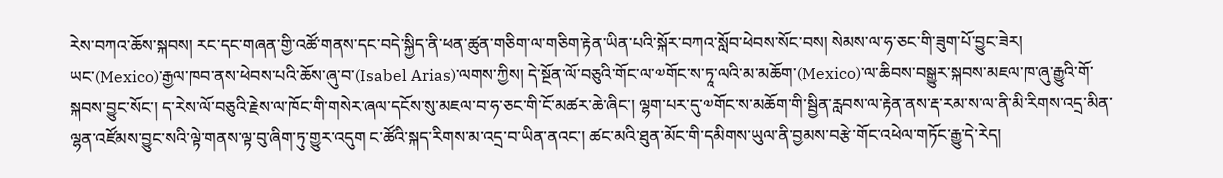རེས་བཀའ་ཆོས་སྐབས། རང་དང་གཞན་གྱི་འཚོ་གནས་དང་བདེ་སྐྱིད་ནི་ཕན་ཚུན་གཅིག་ལ་གཅིག་རྟེན་ཡིན་པའི་སྐོར་བཀའ་སློབ་ཕེབས་སོང་བས། སེམས་ལ་ཧ་ཅང་གི་ཟུག་པོ་བྱུང་ཟེར།
ཡང་(Mexico)་རྒྱལ་ཁབ་ནས་ཕེབས་པའི་ཆོས་ཞུ་བ་(Isabel Arias)་ལགས་ཀྱིས། དེ་སྔོན་ལོ་བཅུའི་གོང་ལ་༧གོང་ས་ཏཱ་ལའི་མ་མཆོག་(Mexico)་ལ་ཆིབས་བསྒྱུར་སྐབས་མཇལ་ཁ་ཞུ་རྒྱུའི་གོ་སྐབས་བྱུང་སོང་། ད་རེས་ལོ་བཅུའི་རྗེས་ལ་ཁོང་གི་གསེར་ཞལ་དངོས་སུ་མཇལ་བ་ཧ་ཅང་གི་ངོ་མཚར་ཆེ་ཞིང་། ལྷག་པར་དུ་༧གོང་ས་མཆོག་གི་སྦྱིན་རླབས་ལ་རྟེན་ནས་རྡ་རམ་ས་ལ་ནི་མི་རིགས་འདྲ་མིན་ལྷན་འཛོམས་བྱུང་སའི་ལྟེ་གནས་ལྟ་བུ་ཞིག་ཏུ་གྱུར་འདུག ང་ཚོའི་སྐད་རིགས་མ་འདྲ་བ་ཡིན་ནའང་། ཚང་མའི་ཐུན་མོང་གི་དམིགས་ཡུལ་ནི་བྱམས་བརྩེ་གོང་འཕེལ་གཏོང་རྒྱུ་དེ་རེད།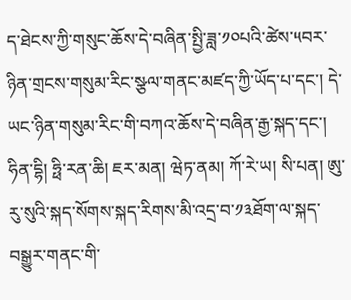ད་ཐེངས་ཀྱི་གསུང་ཆོས་དེ་བཞིན་སྤྱི་ཟླ་༡༠པའི་ཚེས་༥བར་ཉིན་གྲངས་གསུམ་རིང་སྩལ་གནང་མཛད་ཀྱི་ཡོད་པ་དང་། དེ་ཡང་ཉིན་གསུམ་རིང་གི་བཀའ་ཆོས་དེ་བཞིན་རྒྱ་སྐད་དང་། ཧིན་དྷི། ཧྥི་རན་ཆི། ཇར་མན། ཝེཏ་ནམ། ཀོ་རེ་ཡ། སི་པན། ཨུ་རུ་སུའི་སྐད་སོགས་སྐད་རིགས་མི་འདྲ་བ་༡༣ཐོག་ལ་སྐད་བསྒྱུར་གནང་གི་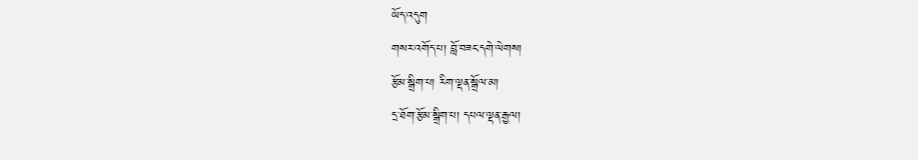ཡོད་འདུག
གསར་འགོད་པ། བློ་བཟང་དགེ་ལེགས།
རྩོམ་སྒྲིག་པ། རིག་ལྡན་སྒྲོལ་མ།
དྲ་ཐོག་རྩོམ་སྒྲིག་པ། དཔལ་ལྡན་རྒྱལ།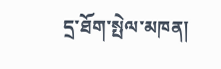དྲ་ཐོག་སྤེལ་མཁན།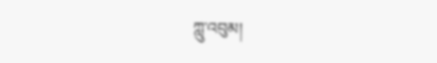ཀླུ་འབུམ།